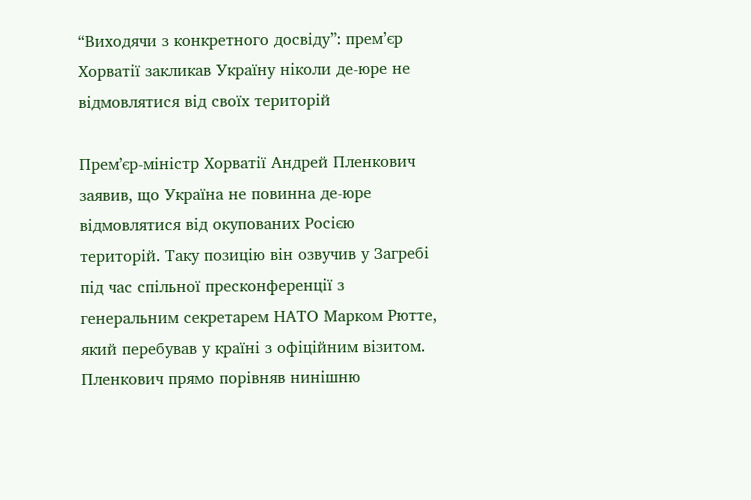“Виходячи з конкретного досвіду”: прем’єр Хорватії закликав Україну ніколи де-юре не відмовлятися від своїх територій

Премʼєр-міністр Хорватії Андрей Пленкович заявив, що Україна не повинна де-юре відмовлятися від окупованих Росією територій. Таку позицію він озвучив у Загребі під час спільної пресконференції з генеральним секретарем НАТО Марком Рютте, який перебував у країні з офіційним візитом. Пленкович прямо порівняв нинішню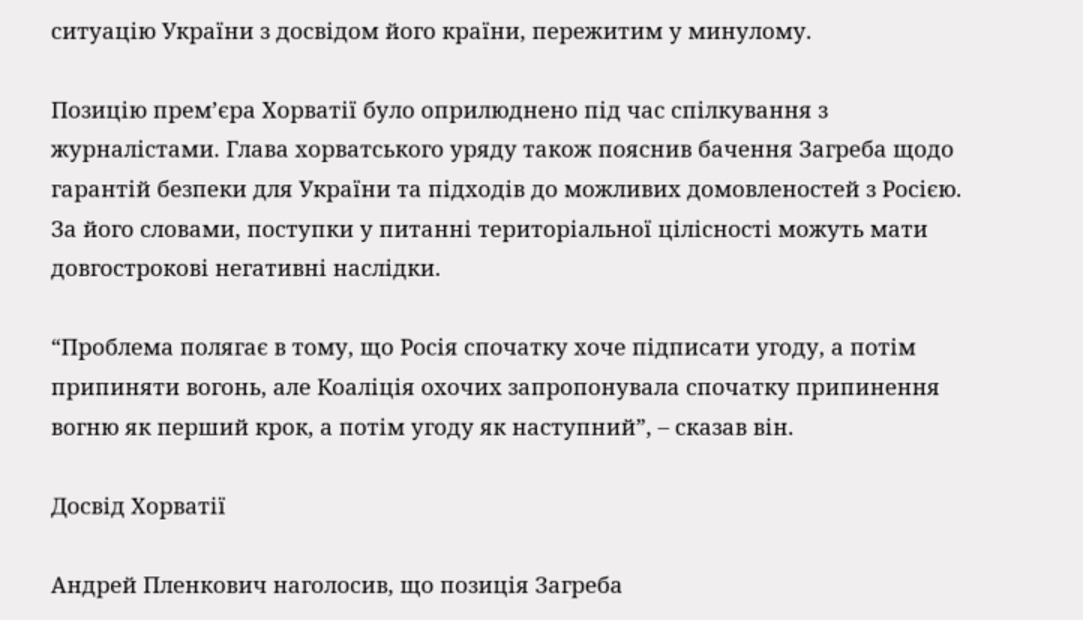ситуацію України з досвідом його країни, пережитим у минулому.

Позицію премʼєра Хорватії було оприлюднено під час спілкування з журналістами. Глава хорватського уряду також пояснив бачення Загреба щодо гарантій безпеки для України та підходів до можливих домовленостей з Росією. За його словами, поступки у питанні територіальної цілісності можуть мати довгострокові негативні наслідки.

“Проблема полягає в тому, що Росія спочатку хоче підписати угоду, а потім припиняти вогонь, але Коаліція охочих запропонувала спочатку припинення вогню як перший крок, а потім угоду як наступний”, – сказав він.

Досвід Хорватії

Андрей Пленкович наголосив, що позиція Загреба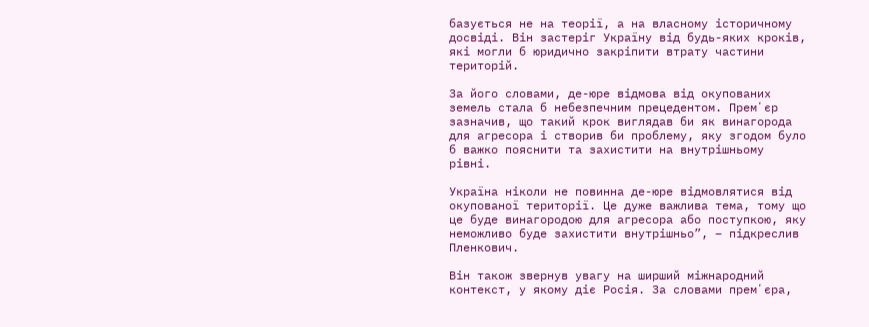базується не на теорії, а на власному історичному досвіді. Він застеріг Україну від будь-яких кроків, які могли б юридично закріпити втрату частини територій.

За його словами, де-юре відмова від окупованих земель стала б небезпечним прецедентом. Премʼєр зазначив, що такий крок виглядав би як винагорода для агресора і створив би проблему, яку згодом було б важко пояснити та захистити на внутрішньому рівні.

Україна ніколи не повинна де-юре відмовлятися від окупованої території. Це дуже важлива тема, тому що це буде винагородою для агресора або поступкою, яку неможливо буде захистити внутрішньо”, – підкреслив Пленкович.

Він також звернув увагу на ширший міжнародний контекст, у якому діє Росія. За словами премʼєра,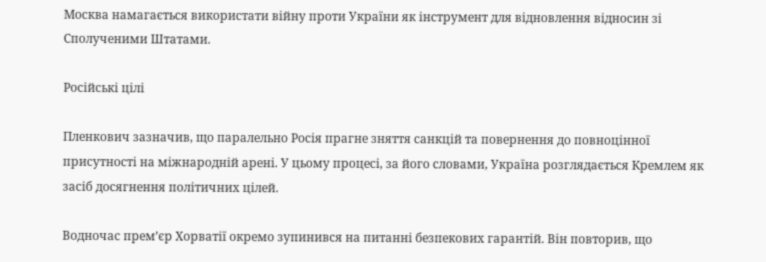Москва намагається використати війну проти України як інструмент для відновлення відносин зі Сполученими Штатами.

Російські цілі

Пленкович зазначив, що паралельно Росія прагне зняття санкцій та повернення до повноцінної присутності на міжнародній арені. У цьому процесі, за його словами, Україна розглядається Кремлем як засіб досягнення політичних цілей.

Водночас премʼєр Хорватії окремо зупинився на питанні безпекових гарантій. Він повторив, що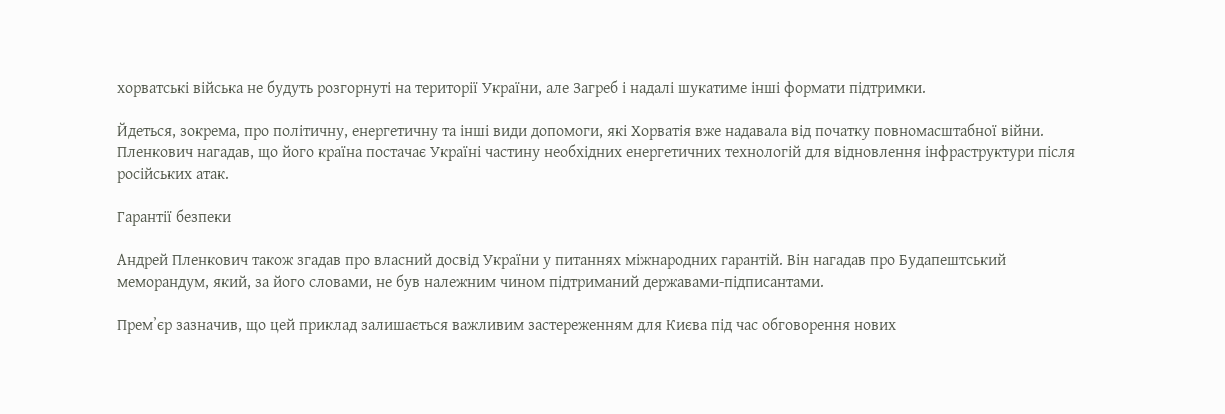хорватські війська не будуть розгорнуті на території України, але Загреб і надалі шукатиме інші формати підтримки.

Йдеться, зокрема, про політичну, енергетичну та інші види допомоги, які Хорватія вже надавала від початку повномасштабної війни. Пленкович нагадав, що його країна постачає Україні частину необхідних енергетичних технологій для відновлення інфраструктури після російських атак.

Гарантії безпеки

Андрей Пленкович також згадав про власний досвід України у питаннях міжнародних гарантій. Він нагадав про Будапештський меморандум, який, за його словами, не був належним чином підтриманий державами-підписантами.

Премʼєр зазначив, що цей приклад залишається важливим застереженням для Києва під час обговорення нових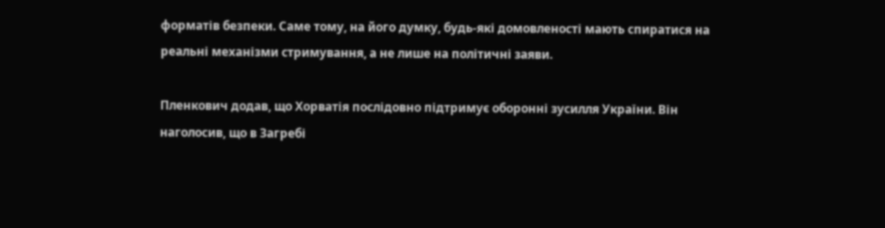форматів безпеки. Саме тому, на його думку, будь-які домовленості мають спиратися на реальні механізми стримування, а не лише на політичні заяви.

Пленкович додав, що Хорватія послідовно підтримує оборонні зусилля України. Він наголосив, що в Загребі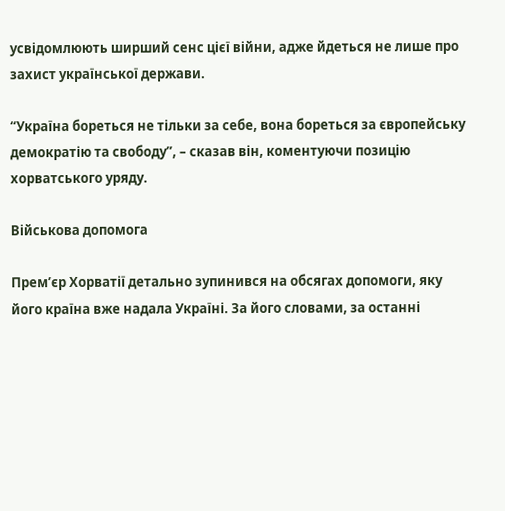усвідомлюють ширший сенс цієї війни, адже йдеться не лише про захист української держави.

“Україна бореться не тільки за себе, вона бореться за європейську демократію та свободу”, – сказав він, коментуючи позицію хорватського уряду.

Військова допомога

Премʼєр Хорватії детально зупинився на обсягах допомоги, яку його країна вже надала Україні. За його словами, за останні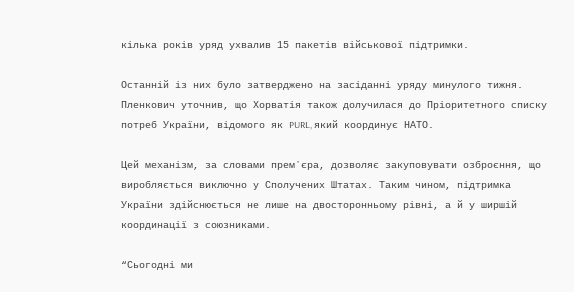кілька років уряд ухвалив 15 пакетів військової підтримки.

Останній із них було затверджено на засіданні уряду минулого тижня. Пленкович уточнив, що Хорватія також долучилася до Пріоритетного списку потреб України, відомого як PURL, який координує НАТО.

Цей механізм, за словами премʼєра, дозволяє закуповувати озброєння, що виробляється виключно у Сполучених Штатах. Таким чином, підтримка України здійснюється не лише на двосторонньому рівні, а й у ширшій координації з союзниками.

“Сьогодні ми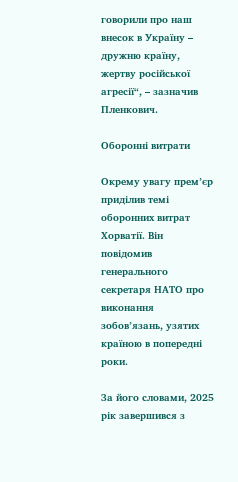говорили про наш внесок в Україну – дружню країну, жертву російської агресії“, – зазначив Пленкович.

Оборонні витрати

Окрему увагу премʼєр приділив темі оборонних витрат Хорватії. Він повідомив генерального секретаря НАТО про виконання зобовʼязань, узятих країною в попередні роки.

За його словами, 2025 рік завершився з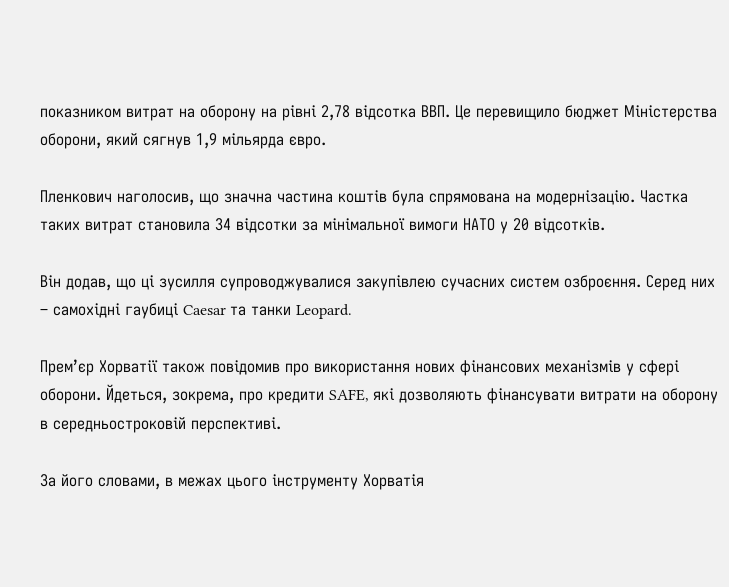показником витрат на оборону на рівні 2,78 відсотка ВВП. Це перевищило бюджет Міністерства оборони, який сягнув 1,9 мільярда євро.

Пленкович наголосив, що значна частина коштів була спрямована на модернізацію. Частка таких витрат становила 34 відсотки за мінімальної вимоги НАТО у 20 відсотків.

Він додав, що ці зусилля супроводжувалися закупівлею сучасних систем озброєння. Серед них – самохідні гаубиці Caesar та танки Leopard.

Премʼєр Хорватії також повідомив про використання нових фінансових механізмів у сфері оборони. Йдеться, зокрема, про кредити SAFE, які дозволяють фінансувати витрати на оборону в середньостроковій перспективі.

За його словами, в межах цього інструменту Хорватія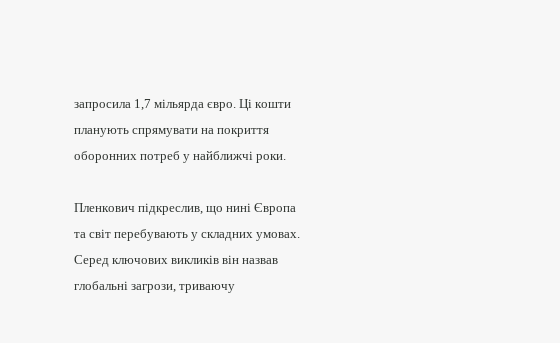запросила 1,7 мільярда євро. Ці кошти планують спрямувати на покриття оборонних потреб у найближчі роки.

Пленкович підкреслив, що нині Європа та світ перебувають у складних умовах. Серед ключових викликів він назвав глобальні загрози, триваючу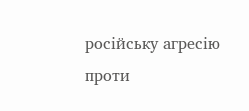російську агресію проти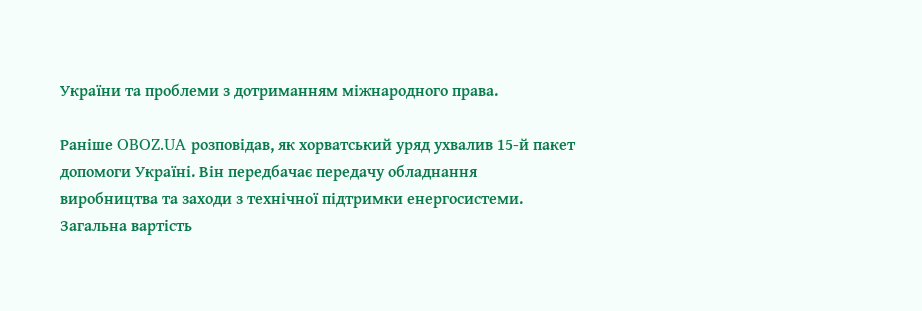України та проблеми з дотриманням міжнародного права.

Раніше OBOZ.UA розповідав, як хорватський уряд ухвалив 15-й пакет допомоги Україні. Він передбачає передачу обладнання виробництва та заходи з технічної підтримки енергосистеми. Загальна вартість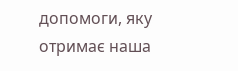допомоги, яку отримає наша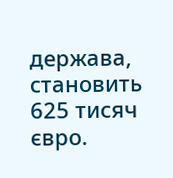держава, становить 625 тисяч євро.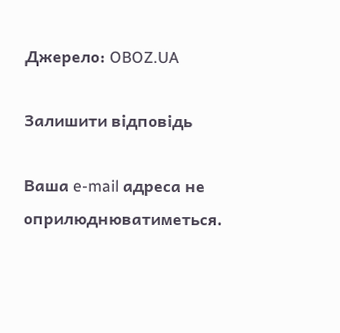Джерело: OBOZ.UA

Залишити відповідь

Ваша e-mail адреса не оприлюднюватиметься.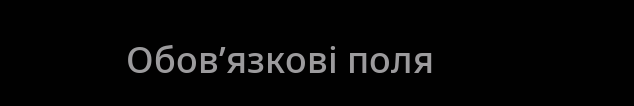Обов’язкові поля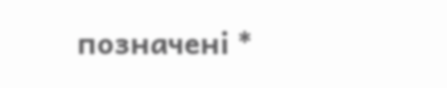позначені *